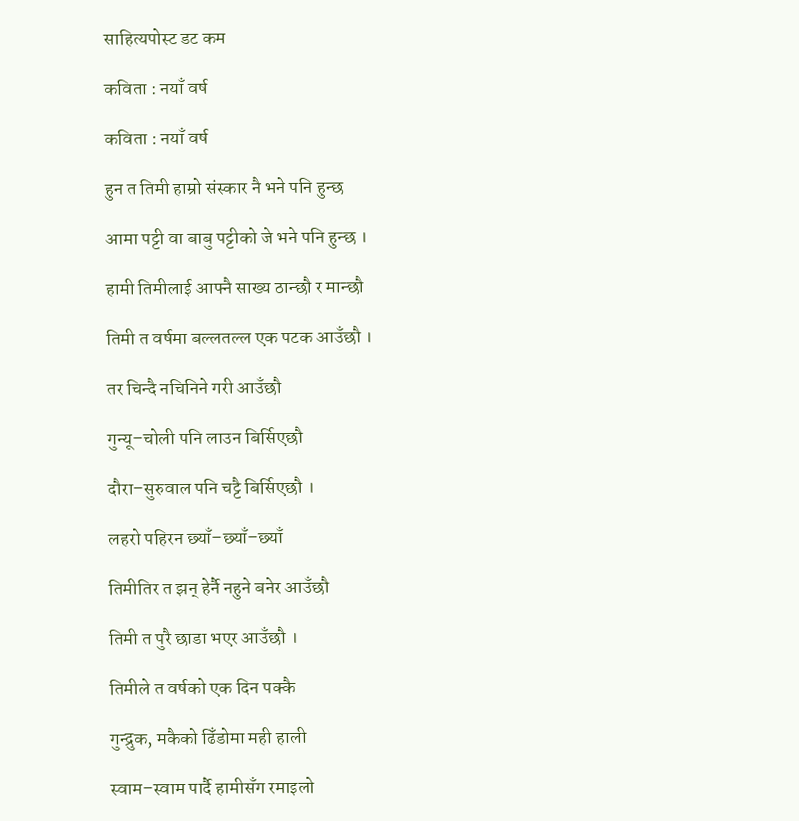साहित्यपोस्ट डट कम

कविता : नयाँ वर्ष

कविता : नयाँ वर्ष

हुन त तिमी हाम्रो संस्कार नै भने पनि हुन्छ

आमा पट्टी वा बाबु पट्टीको जे भने पनि हुन्छ ।

हामी तिमीलाई आफ्नै साख्य ठान्छौ र मान्छौ

तिमी त वर्षमा बल्लतल्ल एक पटक आउँछौ ।

तर चिन्दै नचिनिने गरी आउँछौ

गुन्यू–चोली पनि लाउन बिर्सिएछौ

दौरा–सुरुवाल पनि चट्टै बिर्सिएछौ ।

लहरो पहिरन छ्याँ–छ्याँ–छ्याँ

तिमीतिर त झन् हेर्नै नहुने बनेर आउँछौ

तिमी त पुरै छाडा भएर आउँछौ ।

तिमीले त वर्षको एक दिन पक्कै

गुन्द्रुक, मकैको ढिँडोमा मही हाली

स्वाम–स्वाम पार्दै हामीसँग रमाइलो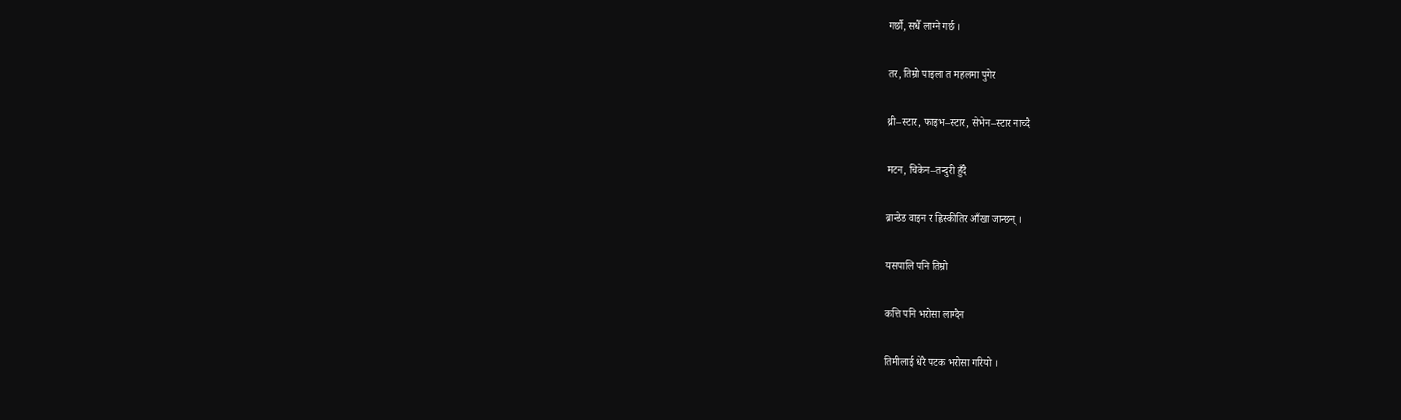गर्छौ, सधैँ लाग्ने गर्छ ।

तर, तिम्रो पाइला त महलमा पुगेर

थ्री–स्टार, फाइभ–स्टार, सेभेन–स्टार नाच्दै

मटन, चिकेन–तन्दुरी हुँदै

ब्रान्डेड वाइन र ह्विस्कीतिर आँखा जान्छन् ।

यसपालि पनि तिम्रो

कत्ति पनि भरोसा लाग्दैन

तिमीलाई धेरै पटक भरोसा गरियो ।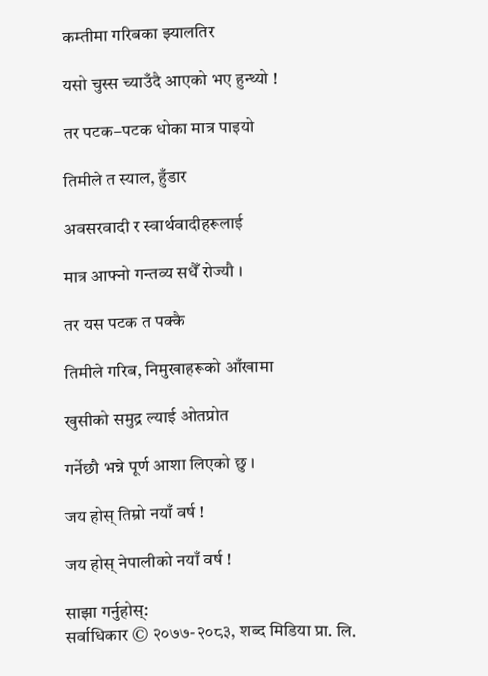कम्तीमा गरिबका झ्यालतिर

यसो चुस्स च्याउँदै आएको भए हुन्थ्यो !

तर पटक–पटक धोका मात्र पाइयो

तिमीले त स्याल, हुँडार

अवसरवादी र स्वार्थवादीहरूलाई

मात्र आफ्नो गन्तव्य सधैँ रोज्यौ ।

तर यस पटक त पक्कै

तिमीले गरिब, निमुखाहरूको आँखामा

खुसीको समुद्र ल्याई ओतप्रोत

गर्नेछौ भन्ने पूर्ण आशा लिएको छु ।

जय होस् तिम्रो नयाँ वर्ष !

जय होस् नेपालीको नयाँ वर्ष !

साझा गर्नुहोस्:
सर्वाधिकार © २०७७-२०८३, शब्द मिडिया प्रा. लि.